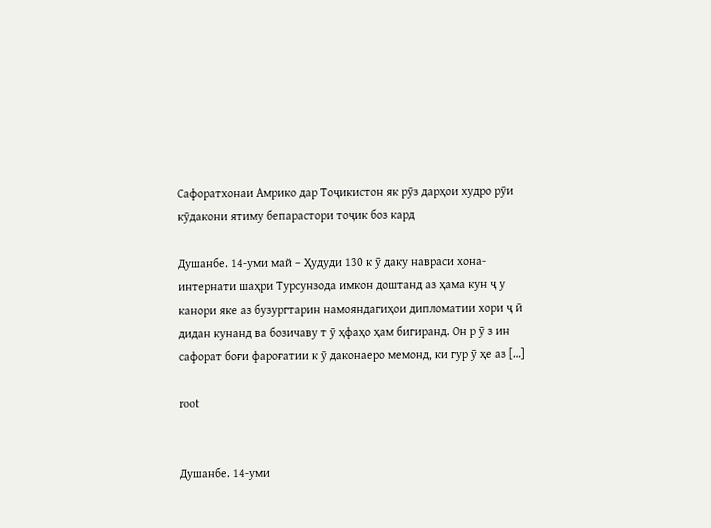Сафоратхонаи Амрико дар Тоҷикистон як рӯз дарҳои худро рӯи кӯдакони ятиму бепарастори тоҷик боз кард

Душанбе. 14-уми май – Ҳудуди 130 к ӯ даку навраси хона-интернати шаҳри Турсунзода имкон доштанд аз ҳама кун ҷ у канори яке аз бузургтарин намояндагиҳои дипломатии хори ҷ ӣ дидан кунанд ва бозичаву т ӯ ҳфаҳо ҳам бигиранд. Он р ӯ з ин сафорат боғи фароғатии к ӯ даконаеро мемонд, ки гур ӯ ҳе аз […]

root


Душанбе. 14-уми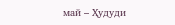май – Ҳудуди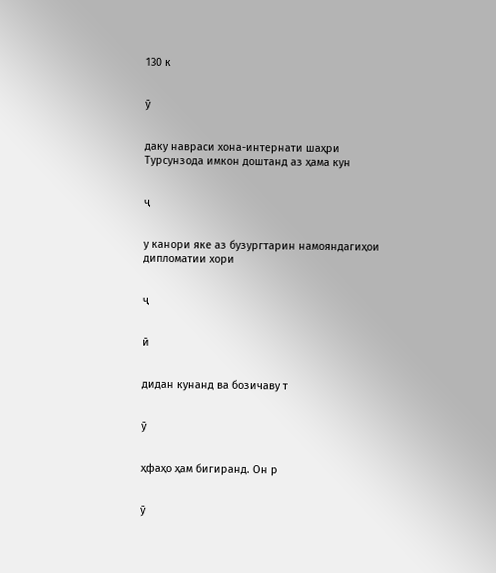130 к


ӯ


даку навраси хона-интернати шаҳри Турсунзода имкон доштанд аз ҳама кун


ҷ


у канори яке аз бузургтарин намояндагиҳои дипломатии хори


ҷ


ӣ


дидан кунанд ва бозичаву т


ӯ


ҳфаҳо ҳам бигиранд. Он р


ӯ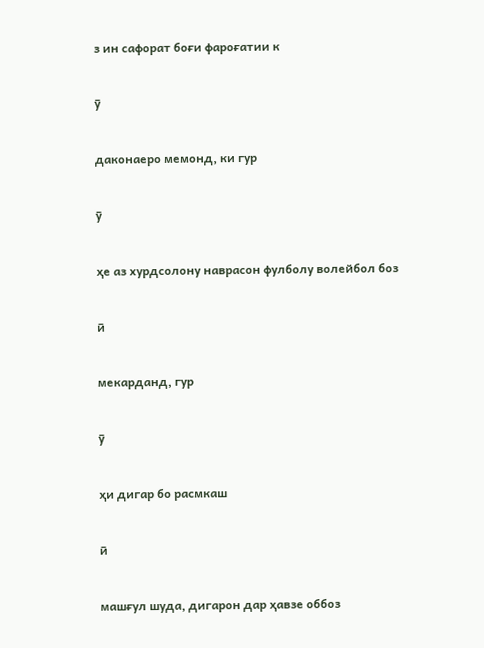з ин сафорат боғи фароғатии к


ӯ


даконаеро мемонд, ки гур


ӯ


ҳе аз хурдсолону наврасон фулболу волейбол боз


ӣ


мекарданд, гур


ӯ


ҳи дигар бо расмкаш


ӣ


машғул шуда, дигарон дар ҳавзе оббоз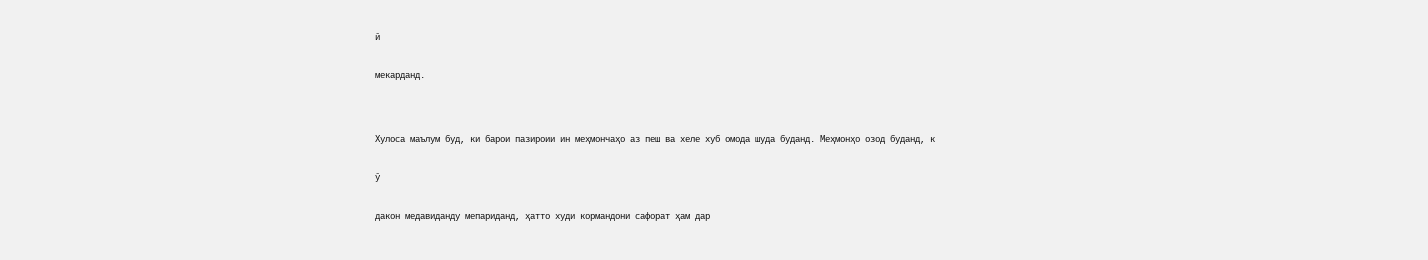ӣ


мекарданд.




Хулоса маълум буд, ки барои пазироии ин меҳмончаҳо аз пеш ва хеле хуб омода шуда буданд. Меҳмонҳо озод буданд, к


ӯ


дакон медавиданду мепариданд, ҳатто худи кормандони сафорат ҳам дар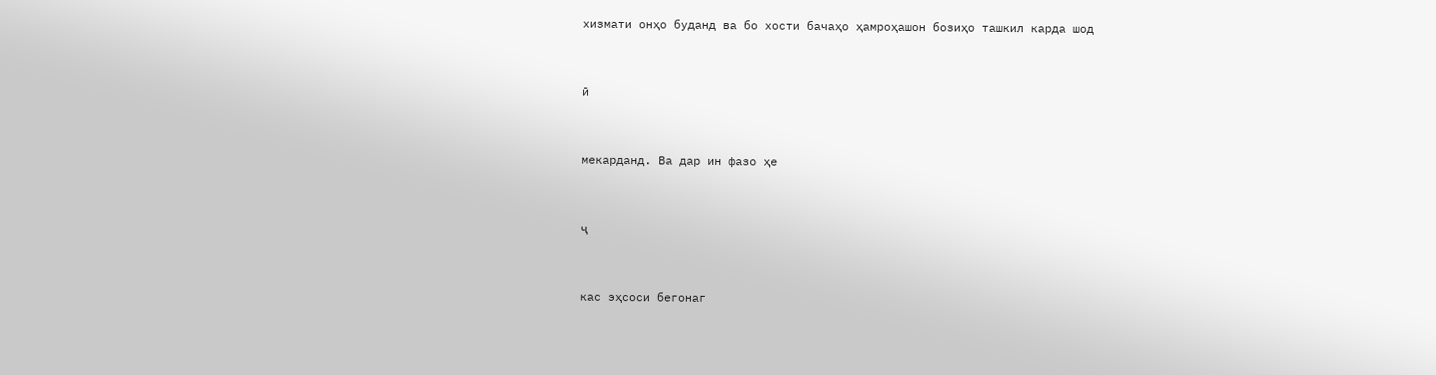хизмати онҳо буданд ва бо хости бачаҳо ҳамроҳашон бозиҳо ташкил карда шод


ӣ


мекарданд. Ва дар ин фазо ҳе


ҷ


кас эҳсоси бегонаг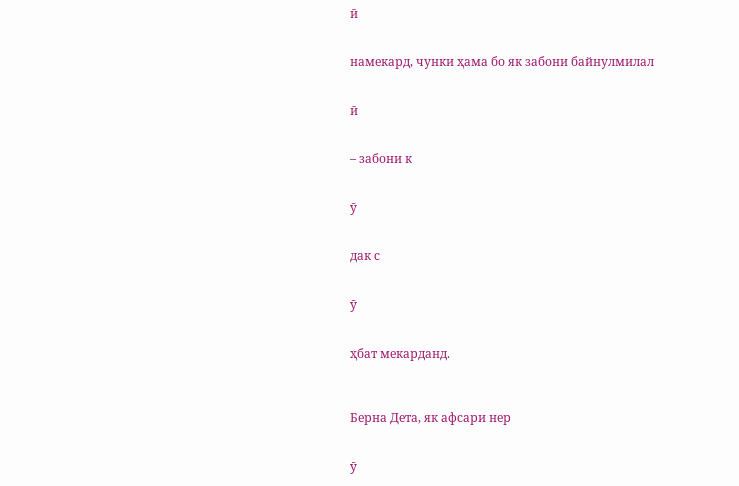ӣ


намекард, чунки ҳама бо як забони байнулмилал


ӣ


– забони к


ӯ


дак с


ӯ


ҳбат мекарданд.



Берна Дета, як афсари нер


ӯ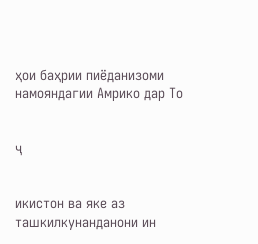ҳои баҳрии пиёданизоми намояндагии Амрико дар То


ҷ


икистон ва яке аз ташкилкунанданони ин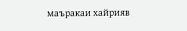маъракаи хайрияв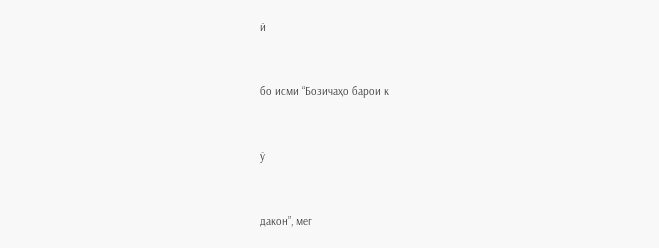ӣ


бо исми “Бозичаҳо барои к


ӯ


дакон”, мег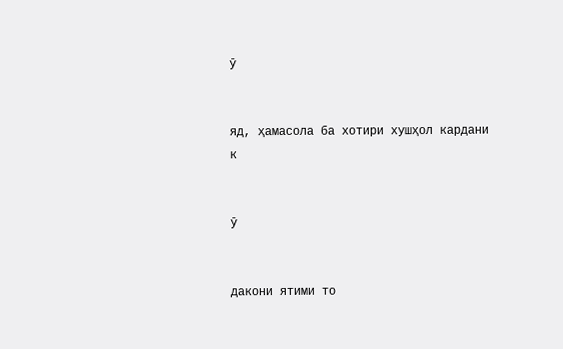ӯ


яд, ҳамасола ба хотири хушҳол кардани к


ӯ


дакони ятими то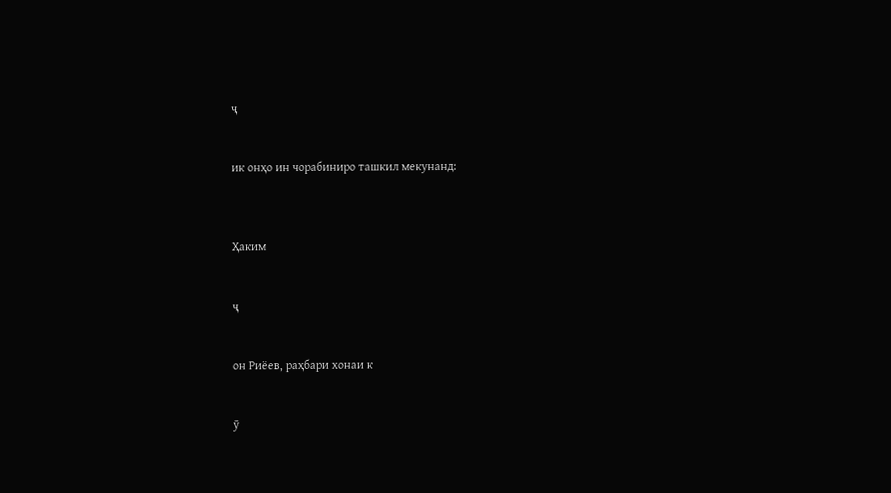ҷ


ик онҳо ин чорабиниро ташкил мекунанд:



Ҳаким


ҷ


он Риёев, раҳбари хонаи к


ӯ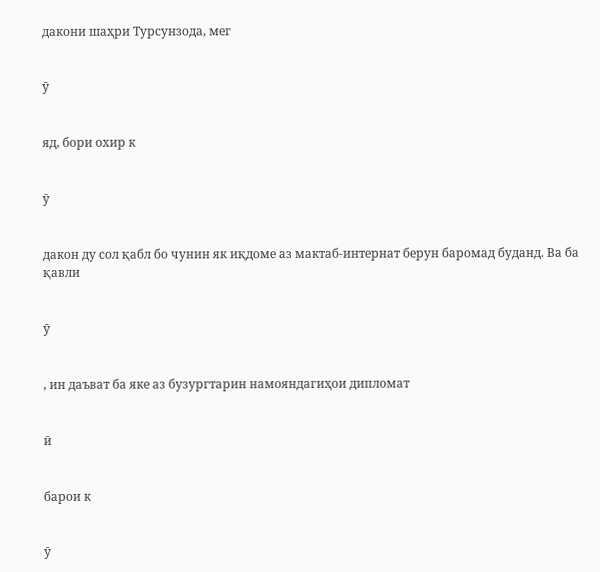дакони шаҳри Турсунзода, мег


ӯ


яд, бори охир к


ӯ


дакон ду сол қабл бо чунин як иқдоме аз мактаб-интернат берун баромад буданд. Ва ба қавли


ӯ


, ин даъват ба яке аз бузургтарин намояндагиҳои дипломат


ӣ


барои к


ӯ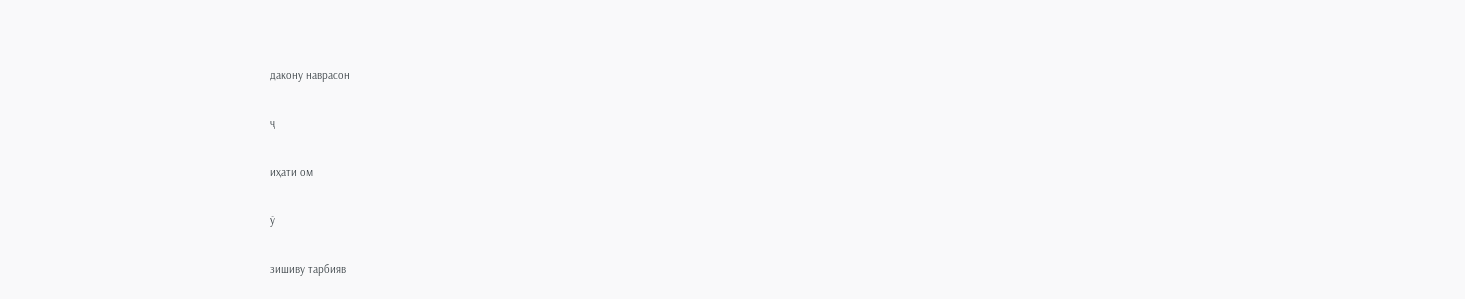дакону наврасон


ҷ


иҳати ом


ӯ


зишиву тарбияв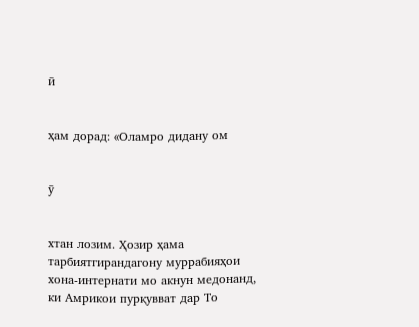ӣ


ҳам дорад: «Оламро дидану ом


ӯ


хтан лозим. Ҳозир ҳама тарбиятгирандагону муррабияҳои хона-интернати мо акнун медонанд, ки Амрикои пурқувват дар То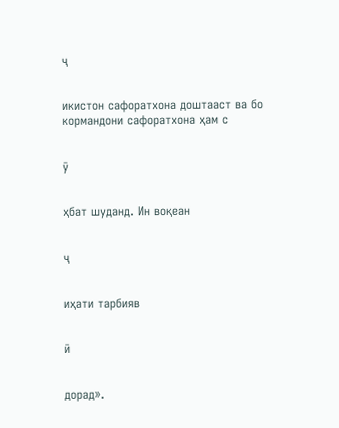ҷ


икистон сафоратхона доштааст ва бо кормандони сафоратхона ҳам с


ӯ


ҳбат шуданд. Ин воқеан


ҷ


иҳати тарбияв


ӣ


дорад».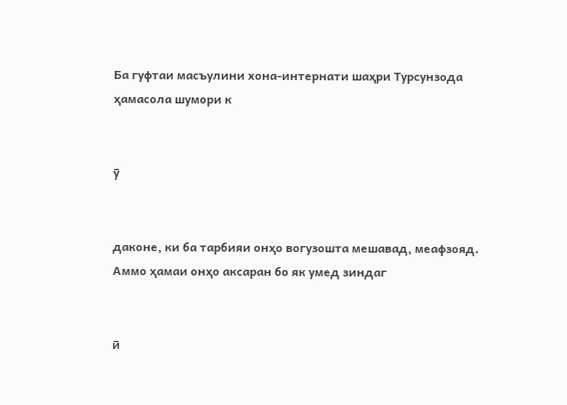Ба гуфтаи масъулини хона-интернати шаҳри Турсунзода ҳамасола шумори к


ӯ


даконе, ки ба тарбияи онҳо вогузошта мешавад, меафзояд. Аммо ҳамаи онҳо аксаран бо як умед зиндаг


ӣ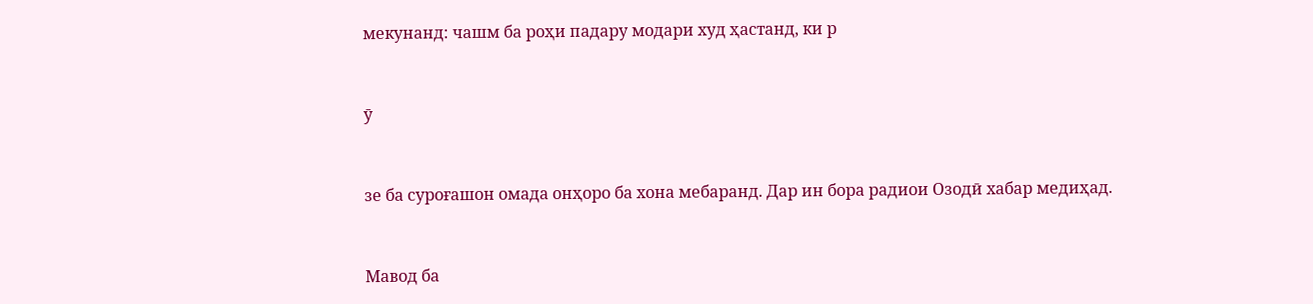мекунанд: чашм ба роҳи падару модари худ ҳастанд, ки р


ӯ


зе ба суроғашон омада онҳоро ба хона мебаранд. Дар ин бора радиои Озодӣ хабар медиҳад.


Мавод ба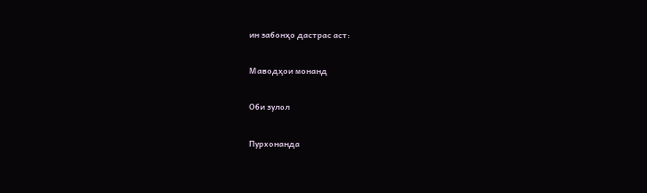ин забонҳо дастрас аст:

Маводҳои монанд

Оби зулол

Пурхонанда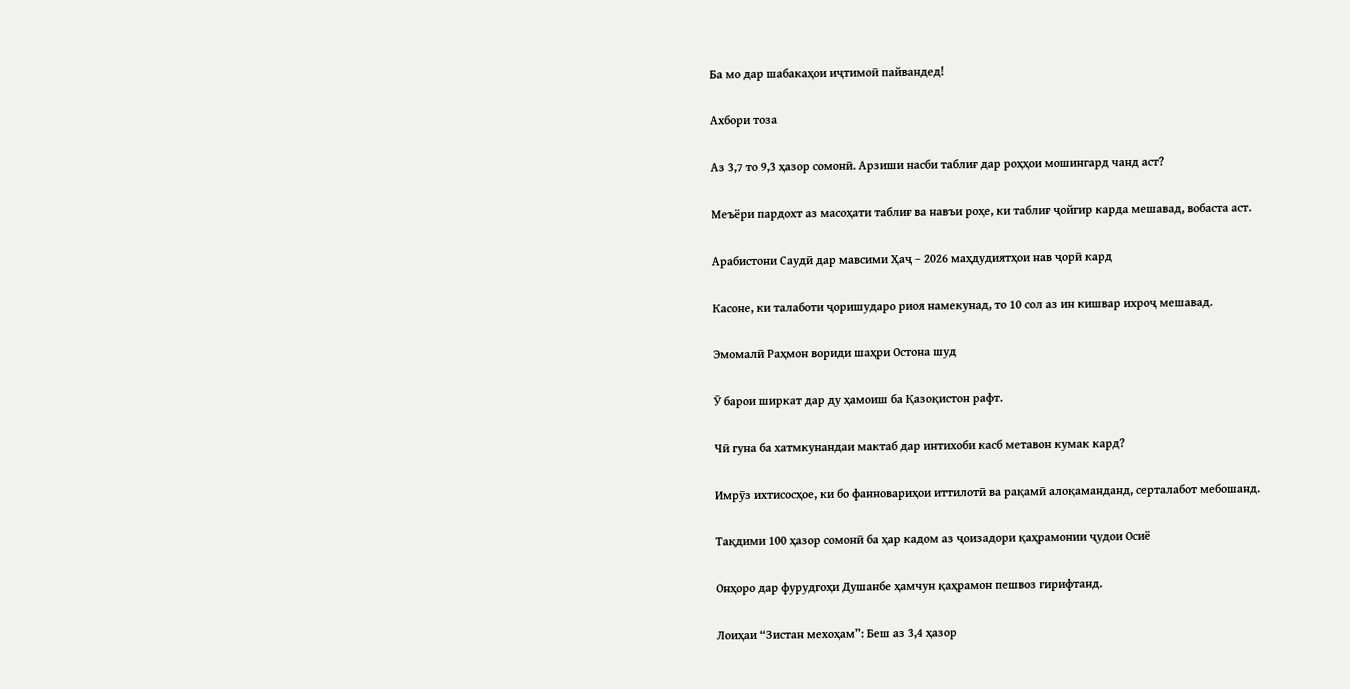Ба мо дар шабакаҳои иҷтимоӣ пайвандед!

Ахбори тоза

Аз 3,7 то 9,3 ҳазор сомонӣ. Арзиши насби таблиғ дар роҳҳои мошингард чанд аст?

Меъёри пардохт аз масоҳати таблиғ ва навъи роҳе, ки таблиғ ҷойгир карда мешавад, вобаста аст.

Арабистони Саудӣ дар мавсими Ҳаҷ – 2026 маҳдудиятҳои нав ҷорӣ кард

Касоне, ки талаботи ҷоришударо риоя намекунад, то 10 сол аз ин кишвар ихроҷ мешавад.

Эмомалӣ Раҳмон вориди шаҳри Остона шуд

Ӯ барои ширкат дар ду ҳамоиш ба Қазоқистон рафт.

Чӣ гуна ба хатмкунандаи мактаб дар интихоби касб метавон кумак кард?

Имрӯз ихтисосҳое, ки бо фанновариҳои иттилотӣ ва рақамӣ алоқаманданд, серталабот мебошанд.

Тақдими 100 ҳазор сомонӣ ба ҳар кадом аз ҷоизадори қаҳрамонии ҷудои Осиё

Онҳоро дар фурудгоҳи Душанбе ҳамчун қаҳрамон пешвоз гирифтанд.

Лоиҳаи “Зистан мехоҳам”: Беш аз 3,4 ҳазор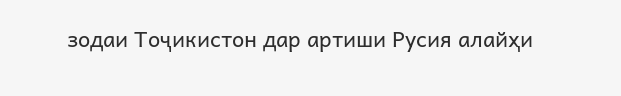зодаи Тоҷикистон дар артиши Русия алайҳи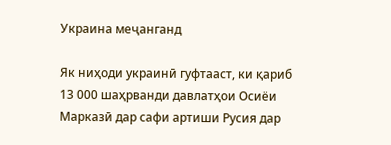Украина меҷанганд

Як ниҳоди украинӣ гуфтааст, ки қариб 13 000 шаҳрванди давлатҳои Осиёи Марказӣ дар сафи артиши Русия дар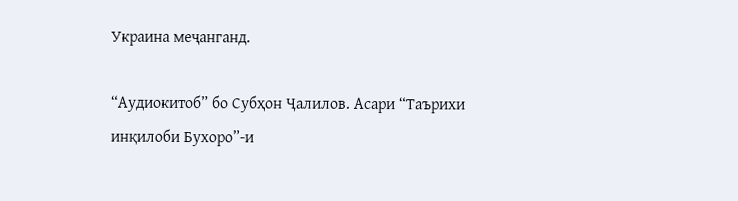Украина меҷанганд.

“Аудиокитоб” бо Субҳон Ҷалилов. Асари “Таърихи инқилоби Бухоро”-и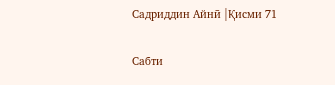Садриддин Айнӣ |Қисми 71

Cабти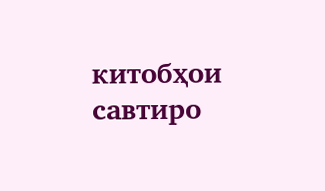китобҳои савтиро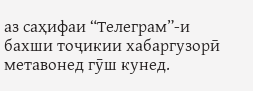аз саҳифаи “Телеграм”-и бахши тоҷикии хабаргузорӣ метавонед гӯш кунед.